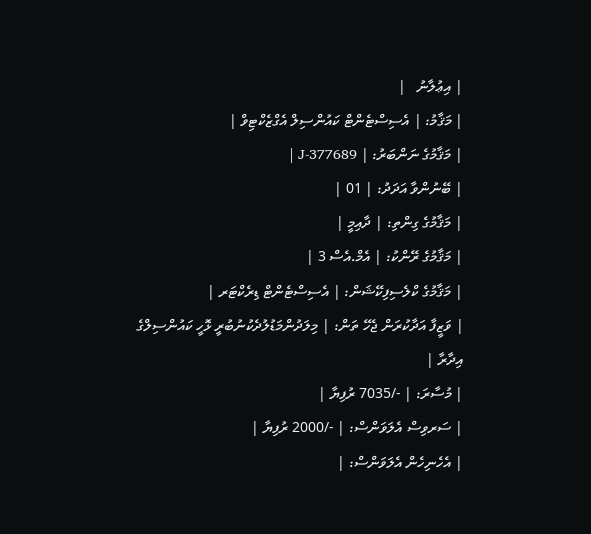| އިޢުލާނު   |
| މަޤާމު: | އެސިސްޓެންޓް ކައުންސިލް އެގްޒެކްޓިވް |
| މަޤާމުގެ ނަންބަރު: | J-377689 |
| ބޭނުންވާ އަދަދު: | 01 |
| މަޤާމުގެ ގިންތި: | ދާއިމީ |
| މަޤާމުގެ ރޭންކު: | އެމް.އެސް 3 |
| މަޤާމުގެ ކްލެސިފިކޭޝަން: | އެސިސްޓެންޓް ޑިރެކްޓަރ |
| ވަޒީފާ އަދާކުރަން ޖެހޭ ތަން: | މިލަދުންމަޑުލުދެކުނުބުރީ ޅޮހީ ކައުންސިލްގެ އިދާރާ |
| މުސާރަ: | -/7035 ރުފިޔާ |
| ސަރވިސް އެލަވަންސް: | -/2000 ރުފިޔާ |
| އެހެނިހެން އެލަވަންސް: |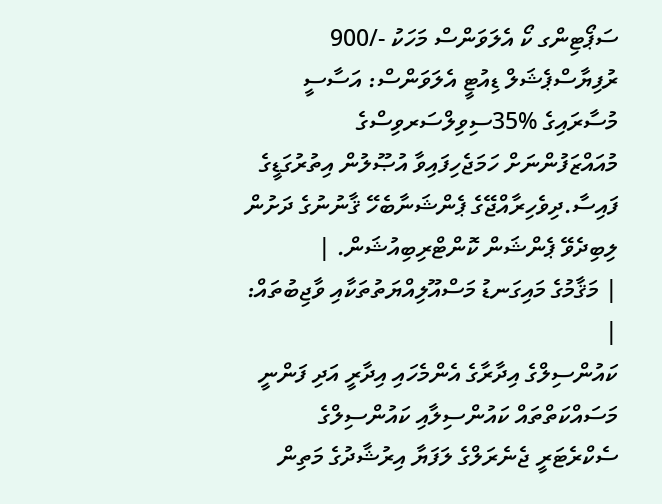ސަޕޯޓިންގ ކޯ އެލަވަންސް މަހަކު -/900 ރުފިޔާސްޕެޝަލް ޑިއުޓީ އެލަވަންސް: އަސާސީ މުސާރައިގެ %35ސިވިލްސަރވިސްގެ މުއައްޒަފުންނަށް ހަމަޖެހިފައިވާ އުޞޫލުން އިތުރުގަޑީގެ ފައިސާ.ދިވެހިރާއްޖޭގެ ޕެންޝަނާބެހޭ ޤާނުނުގެ ދަށުން ލިބިދެވޭ ޕެންޝަން ކޮންޓްރިބިއުޝަން. |
| މަޤާމުގެ މައިގަނޑު މަސްއޫލިއްޔަތުތަކާއި ވާޖިބުތައް: |
ކައުންސިލްގެ އިދާރާގެ އެންމެހައި އިދާރީ އަދި ފަންނީ މަސައްކަތްތައް ކައުންސިލާއި ކައުންސިލްގެ ސެކްރެޓަރީ ޖެނެރަލްގެ ލަފަޔާ އިރުޝާދުގެ މަތިން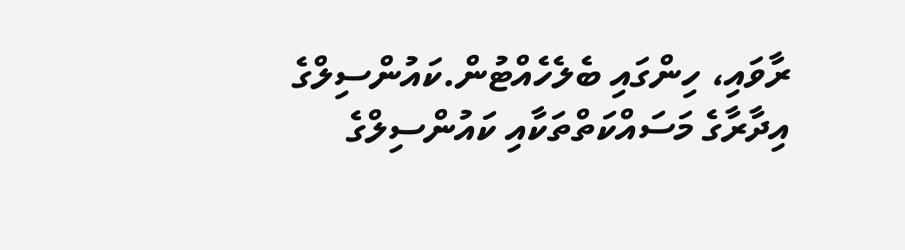ރާވައި، ހިންގައި ބެލެހެއްޓުން.ކައުންސިލްގެ އިދާރާގެ މަސައްކަތްތަކާއި ކައުންސިލްގެ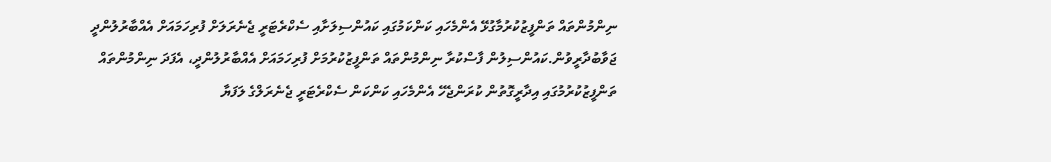ނިންމުންތައް ތަންފީޒުކުރުމާގުޅޭ އެންމެހައި ކަންކަމުގައި ކައުންސިލަށާއި ސެކްރެޓަރީ ޖެނެރަލަށް ފުރިހަމައަށް އެއްބާރުލުންދީ ޖަވާބުދާރީވުން.ކައުންސިލުން ފާސްކުރާ ނިންމުންތައް ތަންފީޒުކުރުމަށް ފުރިހަމައަށް އެއްބާރުލުންދީ، އެފަދަ ނިންމުންތައް ތަންފީޒުކުރުމުގައި އިދާރީގޮތުން ކުރަންޖެހޭ އެންމެހައި ކަންކަން ސެކްރެޓަރީ ޖެނެރަލްގެ ލަފަޔާ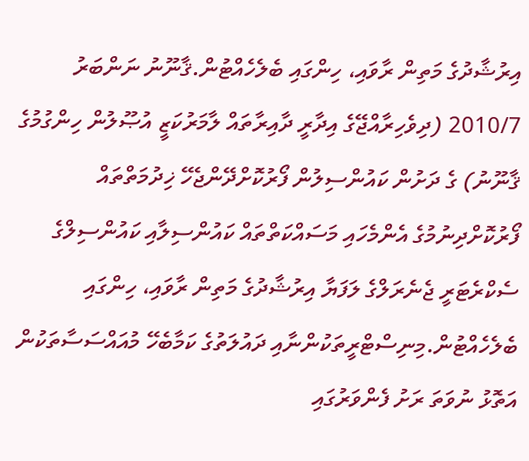އިރުޝާދުގެ މަތިން ރާވައި، ހިންގައި ބެލެހެއްޓުން.ޤާނޫނު ނަންބަރު 2010/7 (ދިވެހިރާއްޖޭގެ އިދާރީ ދާއިރާތައް ލާމަރުކަޒީ އުޞޫލުން ހިންގުމުގެ ޤާނޫނު) ގެ ދަށުން ކައުންސިލުން ފޯރުކޮށްދޭންޖެހޭ ޚިދުމަތްތައް ފޯރުކޮށްދިނުމުގެ އެންމެހައި މަސައްކަތްތައް ކައުންސިލާއި ކައުންސިލްގެ ސެކްރެޓަރީ ޖެނެރަލްގެ ލަފަޔާ އިރުޝާދުގެ މަތިން ރާވައި، ހިންގައި ބެލެހެއްޓުން.މިނިސްޓްރީތަކުންނާއި ދައުލަތުގެ ކަމާބެހޭ މުއައްސަސާތަކުން އަތޮޅު ނުވަތަ ރަށު ފެންވަރުގައި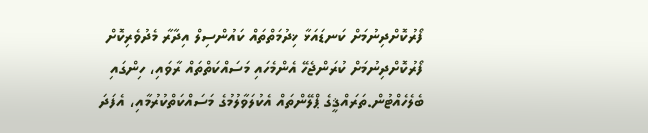ފޯރުކޮށްދިނުމަށް ކަނޑައަޅާ ޚިދުމަތްތައް ކައުންސިލް އިދާރާ މެދުވެރިކޮށް ފޯރުކޮށްދިނުމަށް ކުރަންޖެހޭ އެންމެހައި މަސައްކަތްތައް ރާވައި، ހިންގައި ބެލެހެއްޓުން.ތަރައްޤީގެ ޕްލޭންތައް އެކުލަވާލުމުގެ މަސައްކަތްކުރުމާއި، އެފަދަ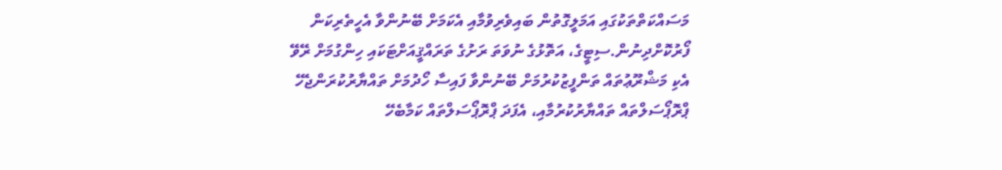މަސައްކަތްތަކުގައި އަމަލީގޮތުން ބައިވެރިވުމާއި އެކަމަށް ބޭނުންވާ އެހީތެރިކަން ފޯރުކޮށްދިނުން.ސިޓީގެ، އަތޮޅުގެ ނުވަތަ ރަށުގެ ތަރައްޤީއަށްޓަކައި ހިންގުމަށް ރޭވޭ އެކި މަޝްރޫޢުތައް ތަންފީޒުކުރުމަށް ބޭނުންވާ ފައިސާ ހޯދުމަށް ތައްޔާރުކުރަންޖެހޭ ޕްރޮޕޯސަލްތައް ތައްޔާރުކުރުމާއި، އެފަދަ ޕްރޮޕޯސަލްތައް ކަމާބެހޭ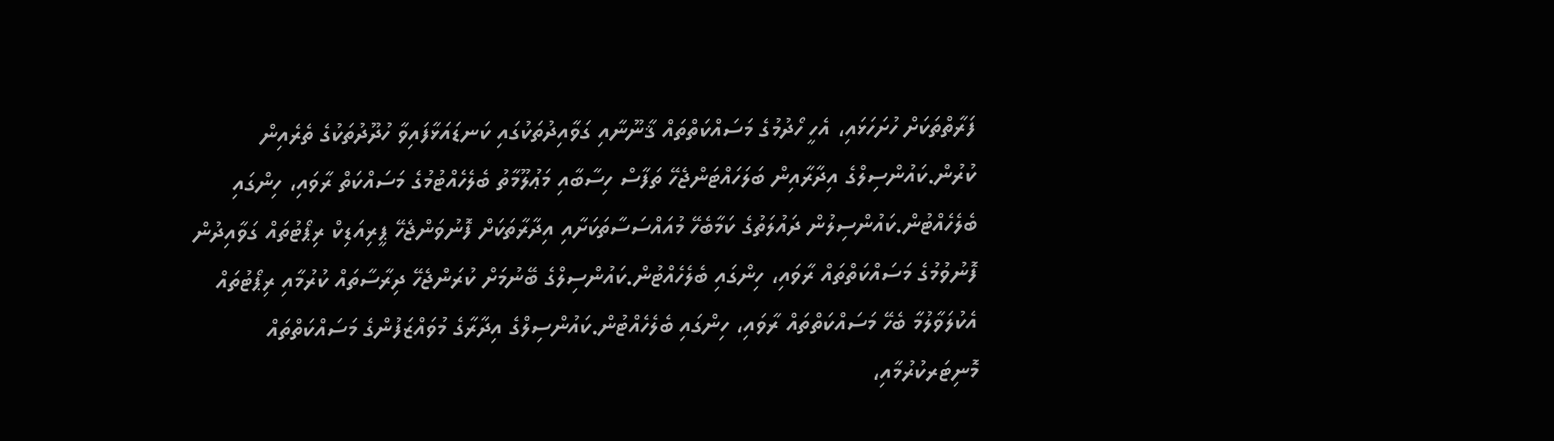ފަރާތްތަކަށް ހުށަހަޅައި، އެހީ ހޯދުމުގެ މަސައްކަތްތައް ޤާނޫނާއި ގަވާއިދުތަކުގައި ކަނޑައަޅާފައިވާ ހުދޫދުތަކުގެ ތެރެއިން ކުރުން.ކައުންސިލްގެ އިދާރާއިން ބަލަހައްޓަންޖެހޭ ތަފާސް ހިސާބާއި މަޢުލޫމާތު ބެލެހެއްޓުމުގެ މަސައްކަތް ރާވައި، ހިންގައި ބެލެހެއްޓުން.ކައުންސިލުން ދައުލަތުގެ ކަމާބެހޭ މުއައްސަސާތަކަށާއި އިދާރާތަކަށް ފޮނުވަންޖެހޭ ޕީރިއަޑިކް ރިޕޯޓުތައް ގަވާއިދުން ފޮނުވުމުގެ މަސައްކަތްތައް ރާވައި، ހިންގައި ބެލެހެއްޓުން.ކައުންސިލްގެ ބޭނުމަށް ކުރަންޖެހޭ ދިރާސާތައް ކުރުމާއި ރިޕޯޓުތައް އެކުލަވާލުމާ ބެހޭ މަސައްކަތްތައް ރާވައި، ހިންގައި ބެލެހެއްޓުން.ކައުންސިލްގެ އިދާރާގެ މުވައްޒަފުންގެ މަސައްކަތްތައް މޮނިޓަރކުރުމާއި،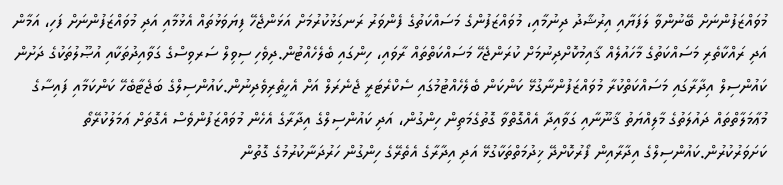މުވައްޒަފުންނަށް ބޭނުންވާ ލަފަޔާއި އިރުޝާދު ދިނުމާއި، މުވައްޒަފުންގެ މަސައްކަތުގެ ފެންވަރު ރަނގަޅުކުރުމަށް އަޅަންޖެހޭ ފިޔަވަޅުތައް އެޅުމާއި އަދި މުވައްޒަފުންނަށް ފަހި، އަމާން އަދި ރައްކާތެރި މަސައްކަތުގެ މާހައުލެއް ޤާއިމުކޮށްދިނުމަށް ކުރަންޖެހޭ މަސައްކަތްތައް ރާވައި، ހިންގައި ބެލެހެއްޓުން.ދިވެހި ސިވިލް ސަރވިސްގެ ގަވާއިދުތަކާއި އުޞޫލުތަކުގެ ދަށުން ކައުންސިލް އިދާރާގައި މަސައްކަތްކުރާ މުވައްޒަފުންނާގުޅޭ ކަންކަން ބެލެހެއްޓުމުގައި ސެކްރެޓަރީ ޖެނެރަލް އަށް އެހީތެރިވެދިނުން.ކައުންސިލްގެ ބަޖެޓާބެހޭ ކަންކަމާއި ފައިސާގެ މުޢާމަލާތްތައް ދައުލަތުގެ މާލިއްޔަތު ޤާނޫނާއި ގަވާއިދާ އެއްގޮތްވާ ގޮތުގެމަތިން ހިންގުން، އަދި ކައުންސިލްގެ އިދާރާގެ އެހެން މުވައްޒަފުންވެސް އެގޮތަށް ޢަމަލުކުރޭތޯ ކަށަވަރުކުރުން.ކައުންސިލްގެ އިދާރާއިން ފޯރުކޮށްދޭ ޚިދުމަތްތަކާގުޅޭ އަދި އިދާރާގެ އެތެރޭގެ ހިންގުން ހަރުދަނާކުރުމުގެ ގޮތުން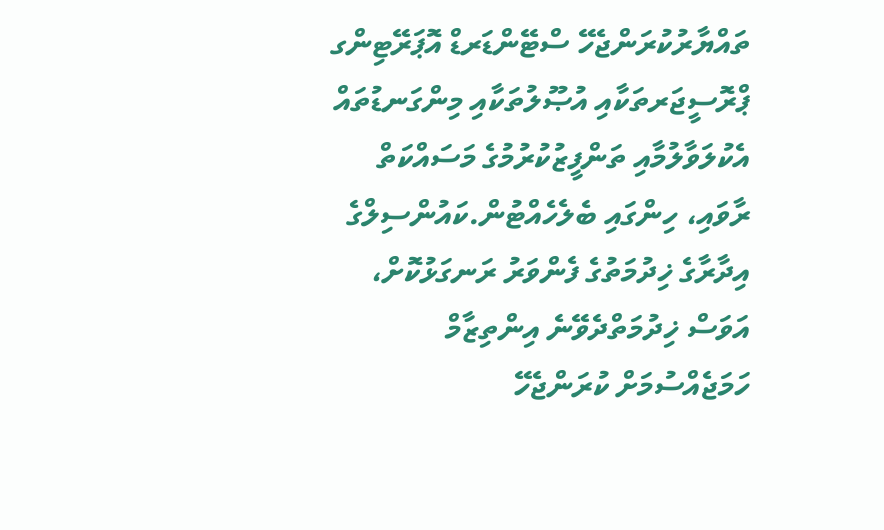ތައްޔާރުކުރަންޖެހޭ ސްޓޭންޑަރޑް އޮޕަރޭޓިންގ ޕްރޮސީޖަރތަކާއި އުޞޫލުތަކާއި މިންގަނޑުތައް އެކުލަވާލުމާއި ތަންފީޒުކުރުމުގެ މަސައްކަތް ރާވައި، ހިންގައި ބެލެހެއްޓުން.ކައުންސިލްގެ އިދާރާގެ ޚިދުމަތުގެ ފެންވަރު ރަނގަޅުކޮށް، އަވަސް ޚިދުމަތްދެވޭނެ އިންތިޒާމް ހަމަޖެއްސުމަށް ކުރަންޖެހޭ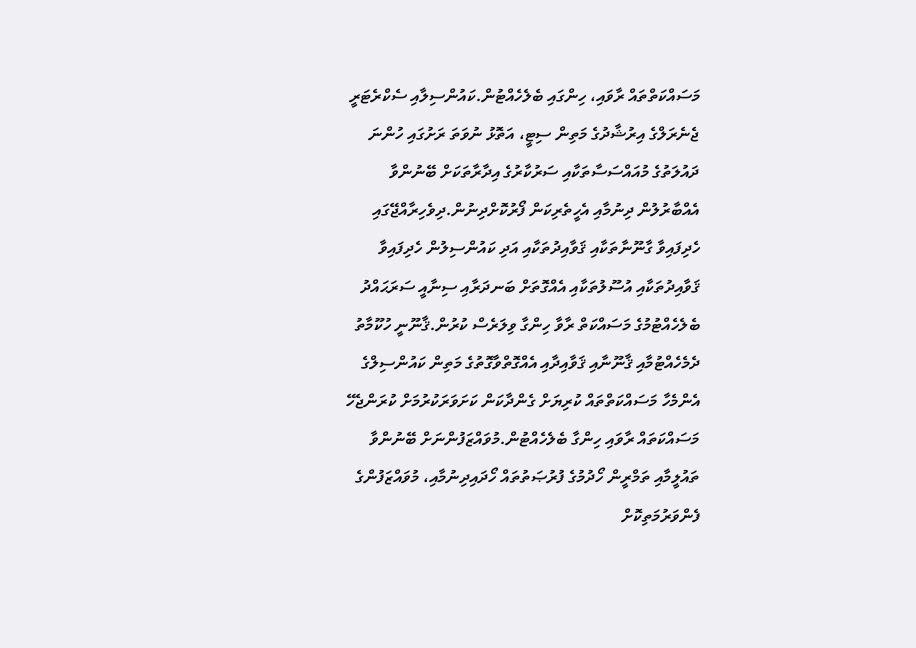މަސައްކަތްތައް ރާވައި، ހިންގައި ބެލެހެއްޓުން.ކައުންސިލާއި ސެކްރެޓަރީ ޖެނެރަލްގެ އިރުޝާދުގެ މަތިން ސިޓީ، އަތޮޅު ނުވަތަ ރަށުގައި ހުންނަ ދައުލަތުގެ މުއައްސަސާތަކާއި ސަރުކާރުގެ އިދާރާތަކަށް ބޭނުންވާ އެއްބާރުލުން ދިނުމާއި އެހީތެރިކަން ފޯރުކޮށްދިނުން.ދިވެހިރާއްޖޭގައި ހެދިފައިވާ ގާނޫނާތަކާއި ޤަވާއިދުތަކާއި އަދި ކައުންސިލުން ހެދިފައިވާ ޤަވާއިދުތަކާއި އުސޫލުތަކާއި އެއްގޮތަށް ބަނދަރާއި ސިނާއީ ސަރަޙައްދު ބެލެހެއްޓުމުގެ މަސައްކަތް ރާވާ ހިންގާ ވިލަރެސް ކުރުން.ޤާނޫނީ ހުކޫމާތު ދެމެހެއްޓުމާއި ޤާނޫނާއި ޤަވާއިދާއި އެއްގޮތްވާގޮތުގެ މަތިން ކައުންސިލްގެ އެންމެހާ މަސައްކަތްތައް ކުރިޔަށް ގެންދާކަން ކަށަވަރަކުރުމަށް ކުރަންޖެހޭ މަސައްކަތައް ރާވައި ހިންގާ ބެލެހެއްޓުން.މުވައްޒަފުންނަށް ބޭނުންވާ ތައުލީމާއި ތަމްރީން ހޯދުމުގެ ފުރުޞަތުތައް ހޯދައިދިނުމާއި، މުވައްޒަފުންގެ ފެންވަރުމަތިކޮށް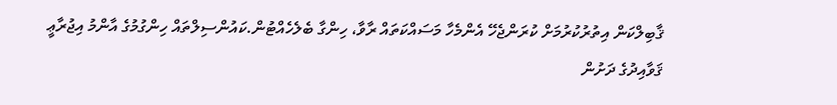ޤާބިލްކަން އިތުރުކުރުމަށް ކުރަންޖެހޭ އެންމެހާ މަސައްކަތައް ރާވާ، ހިންގާ ބެލެހެއްޓުން.ކައުންސިލްތައް ހިންގުމުގެ އާންމު އިޖުރާޢީ ޤަވާއިދުގެ ދަށުން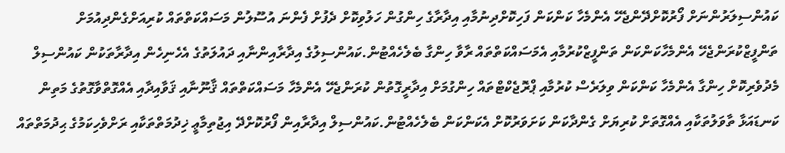ކައުންސިލަރުންނަށް ފޯރުކޮށްދޭންޖެހޭ އެންމެހާ ކަންކަން ފަހިކޮށްދިނުމާއި އިދާރާގެ ހިންގުން ހަލުވިކޮށް ދެފުށް ފެންނަ އުސޫލުން މަސައްކަތްތައް ކުރިއަށްގެންދިއުމަށް ތަންފީޒްކުރަންޖެހޭ އެންމެހާކަންކަން ތަންފީޒްކުރުމާއި އެމަސައްކަތްތައް ރާވާ ހިންގާ ބެލެހެއްޓުން.ކައުންސިލުގެ އިދާރާއިންނާއި ދައުލަތުގެ އެހެނިހެން އިދާރާތަކުން ކައުންސިލް މެދުވެރިކޮށް ހިންގާ އެންމެހާ ކަންކަން ވިލަރެސް ކުރުމާއި ޕްރޮޖެކްޓްތައް ހިންގުމަށް އިދާރީގޮތުން ކުރަންޖެހޭ އެންމެހާ މަސައްކަތްތައް ޤާނޫނާއި ޤަވާއިދާއި އެއްގޮތްވާގޮތުގެ މަތިން ކަނޑައަޅާ ތާވަލުތަކާއި އެއްގޮތަށް ކުރިޔަށް ގެންދާކަން ކަށަވަރުކޮށް އެކަންކަން ބެލެހެއްޓުން.ކައުންސިލް އިދާރާއިން ފޯރުކޮށްދޭ އިޖުތިމާޢީ ޚިދުމަތްތަކާއި ރަށްވެހިކަމުގެ ޙިދުމަތްތައް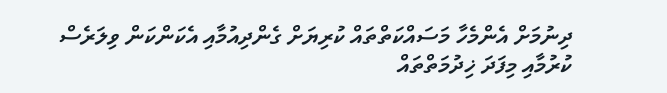ދިނުމަށް އެންމެހާ މަސައްކަތްތައް ކުރިޔަށް ގެންދިއުމާއި އެކަންކަން ވިލަރެސް ކުރުމާއި މިފަދަ ޚިދުމަތްތައް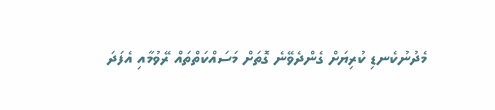މެދުނުކެނޑި ކުރިޔަށް ގެންދެވޭނެ ގޮތަށް މަސައްކަތްތައް ރޭވުމާއި އެފަދަ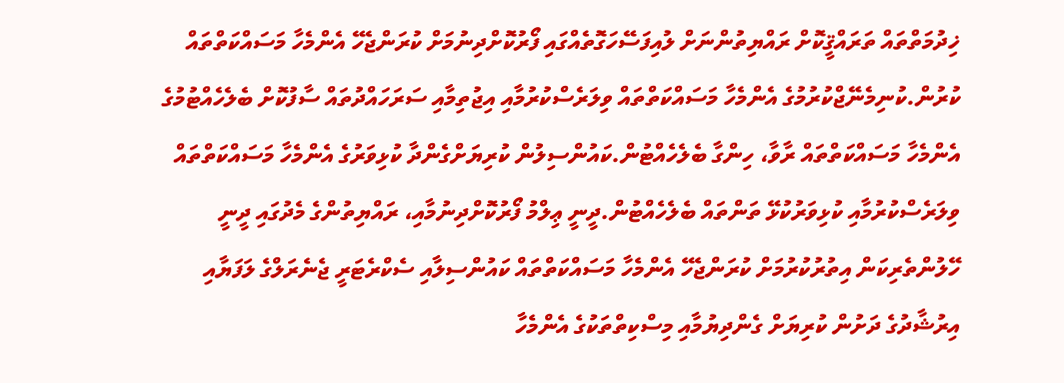ޚިދުމަތްތައް ތަރައްޤީކޮށް ރައްޔިތުންނަށް ލުއިފަސޭހަގޮތެއްގައި ފޯރުކޮށްދިނުމަށް ކުރަންޖެހޭ އެންމެހާ މަސައްކަތްތައް ކުރުން.ކުނިމެނޭޖްކުރުމުގެ އެންމެހާ މަސައްކަތްތައް ވިލަރެސްކުރުމާއި އިޖުތިމާއި ސަރަހައްދުތައް ސާފުކޮށް ބެލެހެއްޓުމުގެ އެންމެހާ މަސައްކަތްތައް ރާވާ، ހިންގާ ބެލެހެއްޓުން.ކައުންސިލުން ކުރިޔަށްގެންދާ ކުޅިވަރުގެ އެންމެހާ މަސައްކަތްތައް ވިލަރެސްކުރުމާއި ކުޅިވަރުކުޅޭ ތަންތައް ބެލެހެއްޓުން.ދީނީ ޢިލްމު ފޯރުކޮށްދިނުމާއި، ރައްޔިތުންގެ މެދުގައި ދީނީ ހޭލުންތެރިކަން އިތުރުކުރުމަށް ކުރަންޖެހޭ އެންމެހާ މަސައްކަތްތައް ކައުންސިލާއި ސެކްރެޓަރީ ޖެނެރަލްގެ ލަފަޔާއި އިރުޝާދުގެ ދަށުން ކުރިޔަށް ގެންދިޔުމާއި މިސްކިތްތަކުގެ އެންމެހާ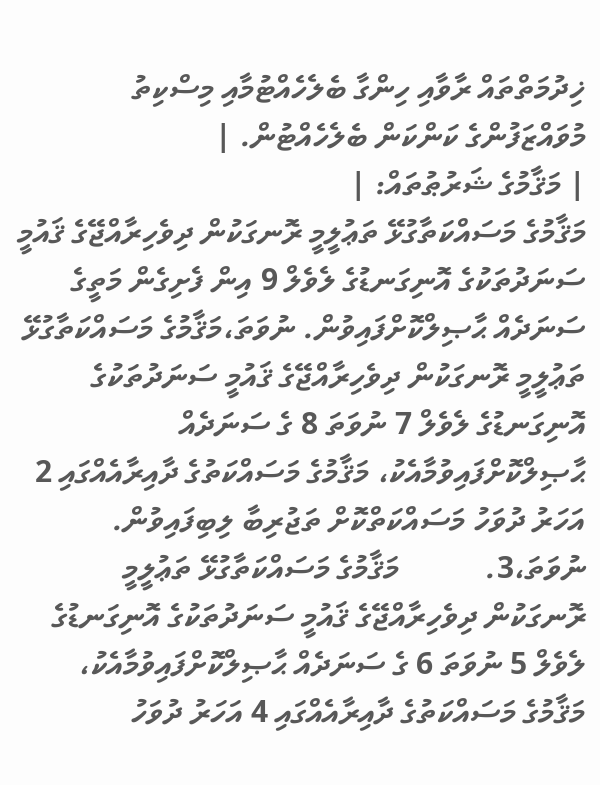ޚިދުމަތްތައް ރާވާއި ހިންގާ ބެލެހެއްޓުމާއި މިސްކިތު މުވައްޒަފުންގެ ކަންކަން ބެލެހެއްޓުން. |
| މަޤާމުގެ ޝަރުޠުތައް: |
މަޤާމުގެ މަސައްކަތާގުޅޭ ތަޢުލީމީ ރޮނގަކުން ދިވެހިރާއްޖޭގެ ޤައުމީ ސަނަދުތަކުގެ އޮނިގަނޑުގެ ލެވެލް 9 އިން ފެށިގެން މަތީގެ ސަނަދެއް ޙާޞިލްކޮށްފައިވުން. ނުވަތަ،މަޤާމުގެ މަސައްކަތާގުޅޭ ތަޢުލީމީ ރޮނގަކުން ދިވެހިރާއްޖޭގެ ޤައުމީ ސަނަދުތަކުގެ އޮނިގަނޑުގެ ލެވެލް 7 ނުވަތަ 8 ގެ ސަނަދެއް ޙާޞިލްކޮށްފައިވުމާއެކު، މަޤާމުގެ މަސައްކަތުގެ ދާއިރާއެއްގައި 2 އަހަރު ދުވަހު މަސައްކަތްކޮށް ތަޖުރިބާ ލިބިފައިވުން. ނުވަތަ،3.           މަޤާމުގެ މަސައްކަތާގުޅޭ ތަޢުލީމީ ރޮނގަކުން ދިވެހިރާއްޖޭގެ ޤައުމީ ސަނަދުތަކުގެ އޮނިގަނޑުގެ ލެވެލް 5 ނުވަތަ 6 ގެ ސަނަދެއް ޙާޞިލްކޮށްފައިވުމާއެކު، މަޤާމުގެ މަސައްކަތުގެ ދާއިރާއެއްގައި 4 އަހަރު ދުވަހު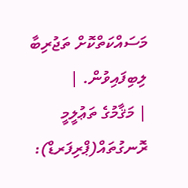މަސައްކަތްކޮށް ތަޖުރިބާ ލިބިފައިވުން. |
| މަޤާމުގެ ތަޢުލީމީ ރޮނގުތައް(ޕްރިފަރޑް):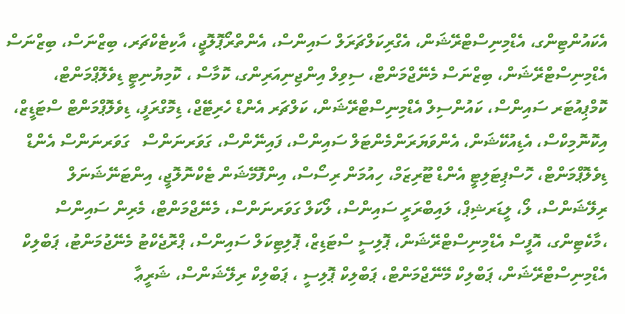އެކައުންޓިންގ، އެޑްމިނިސްޓްރޭޝަން، އެގްރިކަލްޗަރަލް ސައިންސް، އެންތްރޯޕޮލޮޖީ، އާކިޓެކްޗަރ، ބިޒްނަސް، ބިޒްނަސް އެޑްމިނިސްޓްރޭޝަން، ބިޒްނަސް މެނޭޖްމަންޓް، ސިވިލް އިންޖިނިއަރިންގ، ކޮމާސް ، ކޮމިޔުނިޓީ ޑިވެލޮޕްމަންޓް، ކޮމްޕިއުޓަރ ސައިންސް، ކައުންސިލް އެޑްމިނިސްޓްރޭޝަން، ކަލްޗަރ އެންޑް ހެރިޓޭޖް، ޑިމޮގްރަފީ، ޑިވެލޮޕްމަންޓް ސްޓަޑީޒް، އިކޮނޮމިކްސް، އެޑިއުކޭޝަން، އެންވަޔަރަންމެންޓަލް ސައިންސް، ފައިނޭންސް، ގަވަރނަންސް   ގަވަރނަންސް އެންޑް ޑިވެލޮޕްމަންޓް، ހޮސްޕިޓަލިޓީ އެންޑް ޓޫރިޒަމް، ހިއުމަން ރިސޯސް، އިންފޮމޭޝަން ޓެކްނޮލޮޖީ، އިންޓަނޭޝަނަލް ރިލޭޝަންސް، ލޯ، ލީޑަރޝިޕް، ލައިބްރަރީ ސައިންސް، ލޯކަލް ގަވަރނަންސް، މެނޭޖްމަންޓް، މެރިން ސައިންސް ،މާކެޓިންގ، އޮފީސް އެޑްމިނިސްޓްރޭޝަން، ޕޮލިސީ ސްޓަޑިޒް، ޕޮލިޓިކަލް ސައިންސް، ޕްރޮޖެކްޓު މެނޭޖުމަންޓު، ޕަބްލިކް އެޑްމިނިސްޓްރޭޝަން، ޕަބްލިކް މޭނޭޖްމަންޓް، ޕަބްލިކް ޕޮލިސީ ، ޕަބްލިކް ރިލޭޝަންސް، ޝަރީޢާ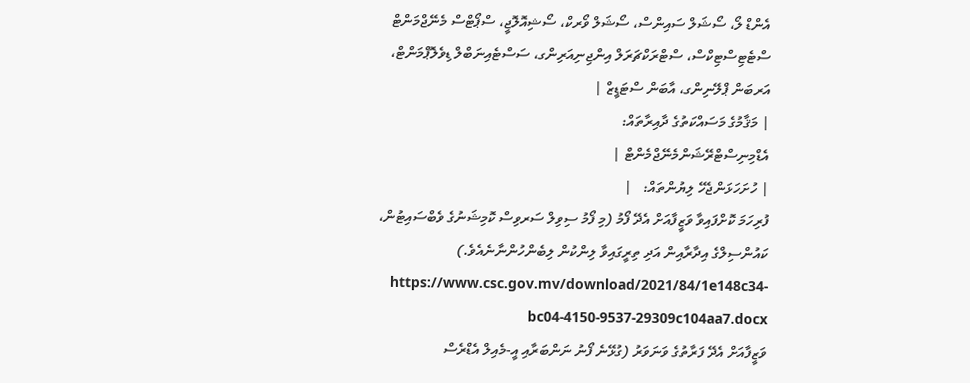އެންޑް ލޯ، ސޯޝަލް ސައިންސް، ސޯޝަލް ވޯރކް، ސޯޝިއޮލޮޖީ، ސްޕޯޓްސް މެނޭޖްމަންޓް   ސްޓެޓިސްޓިކްސް، ސްޓްރަކްޗަރަލް އިންޖިނިއަރިންގ، ސަސްޓެއިނަބްލް ޑިވެލޮޕްމަންޓް، އަރބަން ޕްލޭނިންގ، އާބަން ސްޓަޑީޒް |
| މަޤާމުގެ މަސައްކަތުގެ ދާއިރާތައް:
އެޑްމިނިސްޓްރޭޝަންމެނޭޖްމެންޓް |
| ހުށަހަޅަންޖެހޭ ލިޔުންތައް:   |
ފުރިހަމަ ކޮށްފައިވާ ވަޒީފާއަށް އެދޭ ފޯމު (މި ފޯމު ސިވިލް ސަރވިސް ކޮމިޝަނުގެ ވެބްސައިޓުން، ކައުންސިލްގެ އިދާރާއިން އަދި ތިރީގައިވާ ލިންކުން ލިބެންހުންނާނެއެވެ.)   https://www.csc.gov.mv/download/2021/84/1e148c34-bc04-4150-9537-29309c104aa7.docx
ވަޒީފާއަށް އެދޭ ފަރާތުގެ ވަނަވަރު (ގުޅޭނެ ފޯނު ނަންބަރާއި އީ-މެއިލް އެޑްރެސް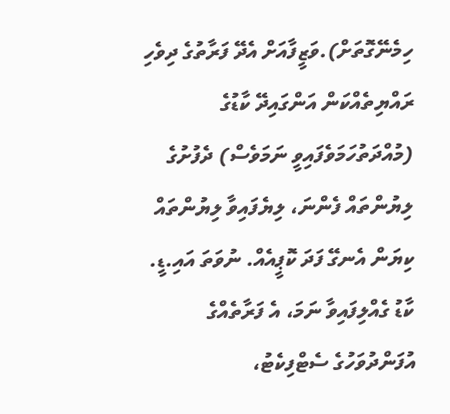ހިމެނޭގޮތަށް).ވަޒީފާއަށް އެދޭ ފަރާތުގެ ދިވެހި ރައްޔިތެއްކަން އަންގައިދޭ ކާޑުގެ (މުއްދަތުހަމަވެފައިވީ ނަމަވެސް) ދެފުށުގެ ލިޔުންތައް ފެންނަ، ލިޔެފައިވާ ލިޔުންތައް ކިޔަން އެނގޭ ފަދަ ކޮޕީއެއް. ނުވަތަ އައި.ޑީ. ކާޑު ގެއްލިފައިވާ ނަމަ، އެ ފަރާތެއްގެ އުފަންދުވަހުގެ ސެޓްފިކެޓު،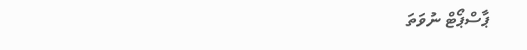ޕާސްޕޯޓް ނުވަތަ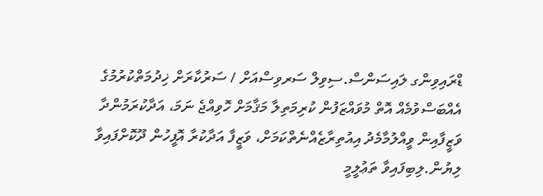ޑްރައިވިންގ ލައިސަންސް.ސިވިލް ސަރވިސްއަށް / ސަރުކާރަށް ޚިދުމަތްކުރުމުގެ އެއްބަސްވުމެއް އޮތް މުވައްޒަފުން ކުރިމަތިލާ މަޤާމަށް ހޮވިއްޖެ ނަމަ، އަދާކުރަމުންދާ ވަޒީފާއިން ވީއްލުމާމެދު އިއުތިރާޒެއްނެތްކަމަށް، ވަޒީފާ އަދާކުރާ އޮފީހުން ދޫކޮށްފައިވާ ލިޔުން.ލިބިފައިވާ ތަޢުލީމީ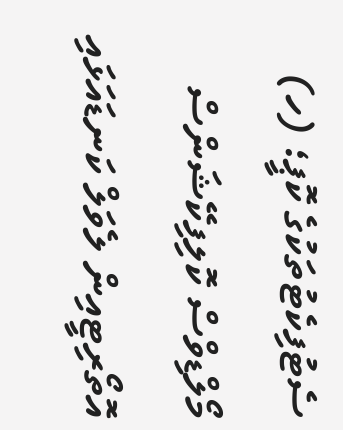ސެޓުފިކެޓުތަކުގެ ކޮޕީ؛ (ހ)  މޯލްޑިވްސް ކޮލިފިކޭޝަންސް އޮތޯރިޓީއިން ލެވަލް ކަނޑައަޅައި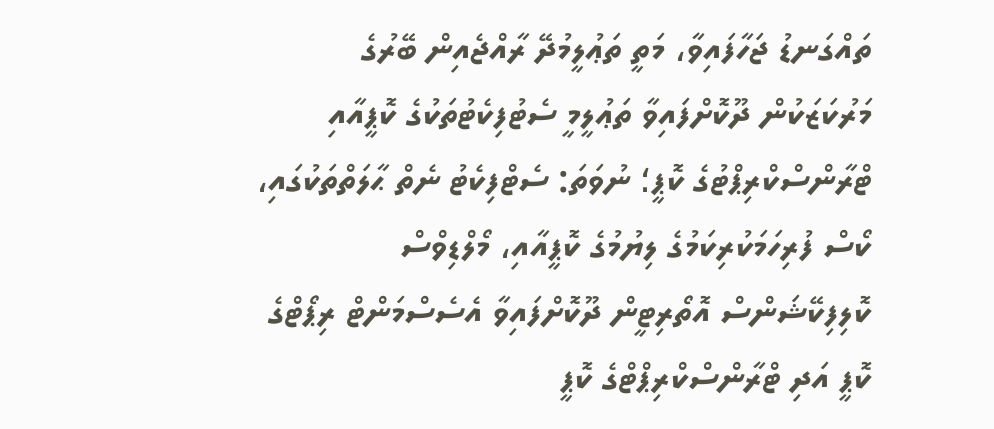ތައްގަނޑު ޖަހާފައިވާ، މަތީ ތަޢުލީމުދޭ ރާއްޖެއިން ބޭރުގެ މަރުކަޒަކުން ދޫކޮށްފައިވާ ތަޢުލީމީ ސެޓުފިކެޓުތަކުގެ ކޮޕީއާއި ޓްރާންސްކްރިޕްޓުގެ ކޮޕީ؛ ނުވަތަ: ސެޓްފިކެޓު ނެތް ޙާލަތްތަކުގައި، ކޯސް ފުރިހަމަކުރިކަމުގެ ލިޔުމުގެ ކޮޕީއާއި، މޯލްޑިވްސް ކޮލިފިކޭޝަންސް އޮތޯރިޓީން ދޫކޮށްފައިވާ އެސެސްމަންޓް ރިޕޯޓްގެ ކޮޕީ އަދި ޓްރާންސްކްރިޕްޓްގެ ކޮޕީ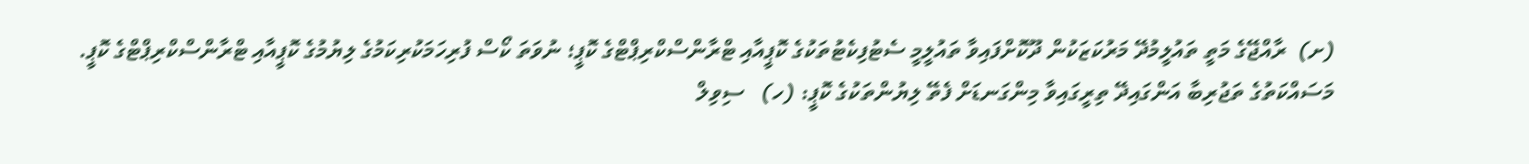(ށ)  ރާއްޖޭގެ މަތީ ތައުލީމުދޭ މަރުކަޒަކުން ދޫކޮށްފައިވާ ތައުލީމީ ސެޓުފިކެޓުތަކުގެ ކޮޕީއާއި ޓްރާންސްކްރިޕްޓްގެ ކޮޕީ؛ ނުވަތަ ކޯސް ފުރިހަމަކުރިކަމުގެ ލިޔުމުގެ ކޮޕީއާއި ޓްރާންސްކްރިޕްޓްގެ ކޮޕީ.
މަސައްކަތުގެ ތަޖުރިބާ އަންގައިދޭ ތިރީގައިވާ މިންގަނޑަށް ފެތޭ ލިޔުންތަކުގެ ކޮޕީ: (ހ)   ސިވިލް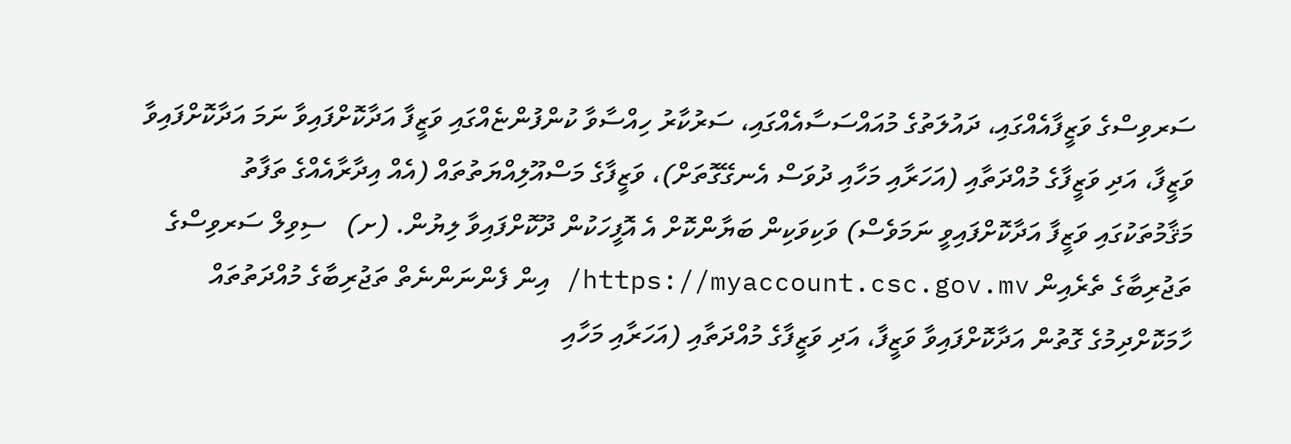ސަރވިސްގެ ވަޒީފާއެއްގައި، ދައުލަތުގެ މުއައްސަސާއެއްގައި، ސަރުކާރު ހިއްސާވާ ކުންފުންޏެއްގައި ވަޒީފާ އަދާކޮށްފައިވާ ނަމަ އަދާކޮށްފައިވާ ވަޒީފާ، އަދި ވަޒީފާގެ މުއްދަތާއި (އަހަރާއި މަހާއި ދުވަސް އެނގޭގޮތަށް)، ވަޒީފާގެ މަސްއޫލިއްޔަތުތައް (އެއް އިދާރާއެއްގެ ތަފާތު މަޤާމުތަކުގައި ވަޒީފާ އަދާކޮށްފައިވީ ނަމަވެސް) ވަކިވަކިން ބަޔާންކޮށް އެ އޮފީހަކުން ދޫކޮށްފައިވާ ލިޔުން. (ށ)   ސިވިލް ސަރވިސްގެ ތަޖުރިބާގެ ތެރެއިން https://myaccount.csc.gov.mv/ އިން ފެންނަންނެތް ތަޖުރިބާގެ މުއްދަތުތައް ހާމަކޮށްދިމުގެ ގޮތުން އަދާކޮށްފައިވާ ވަޒީފާ، އަދި ވަޒީފާގެ މުއްދަތާއި (އަހަރާއި މަހާއި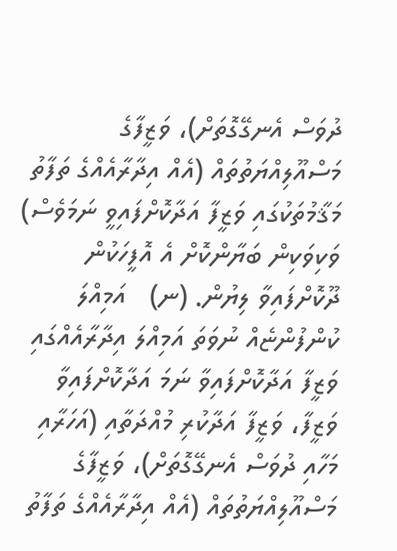ދުވަސް އެނގޭގޮތަށް)، ވަޒީފާގެ މަސްއޫލިއްޔަތުތައް (އެއް އިދާރާއެއްގެ ތަފާތު މަޤާމުތަކުގައި ވަޒީފާ އަދާކޮށްފައިވީ ނަމަވެސް) ވަކިވަކިން ބަޔާންކޮށް އެ އޮފީހަކުން ދޫކޮށްފައިވާ ލިޔުން. (ނ)   އަމިއްލަ ކުންފުންޏެއް ނުވަތަ އަމިއްލަ އިދާރާއެއްގައި ވަޒީފާ އަދާކޮށްފައިވާ ނަމަ އަދާކޮށްފައިވާ ވަޒީފާ، ވަޒީފާ އަދާކުރި މުއްދަތާއި (އަހަރާއި މަހާއި ދުވަސް އެނގޭގޮތަށް)، ވަޒީފާގެ މަސްއޫލިއްޔަތުތައް (އެއް އިދާރާއެއްގެ ތަފާތު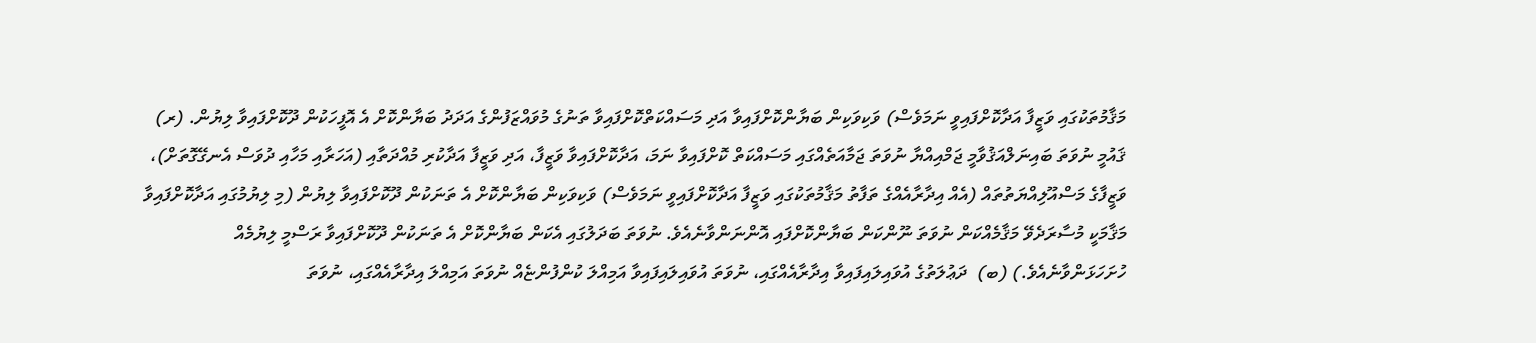މަޤާމުތަކުގައި ވަޒީފާ އަދާކޮށްފައިވީ ނަމަވެސް) ވަކިވަކިން ބަޔާންކޮށްފައިވާ އަދި މަސައްކަތްކޮށްފައިވާ ތަނުގެ މުވައްޒަފުންގެ އަދަދު ބަޔާންކޮށް އެ އޮފީހަކުން ދޫކޮށްފައިވާ ލިޔުން. (ރ)  ޤައުމީ ނުވަތަ ބައިނަލްއަޤުވާމީ ޖަމްއިއްޔާ ނުވަތަ ޖަމާއަތެއްގައި މަސައްކަތް ކޮށްފައިވާ ނަމަ، އަދާކޮށްފައިވާ ވަޒީފާ، އަދި ވަޒީފާ އަދާކުރި މުއްދަތާއި (އަހަރާއި މަހާއި ދުވަސް އެނގޭގޮތަށް)، ވަޒީފާގެ މަސްއޫލިއްޔަތުތައް (އެއް އިދާރާއެއްގެ ތަފާތު މަޤާމުތަކުގައި ވަޒީފާ އަދާކޮށްފައިވީ ނަމަވެސް) ވަކިވަކިން ބަޔާންކޮށް އެ ތަނަކުން ދޫކޮށްފައިވާ ލިޔުން (މި ލިޔުމުގައި އަދާކޮށްފައިވާ މަޤާމަކީ މުސާރަދެވޭ މަޤާމެއްކަން ނުވަތަ ނޫންކަން ބަޔާންކޮށްފައި އޮންނަންވާނެއެވެ. ނުވަތަ ބަދަލުގައި އެކަން ބަޔާންކޮށް އެ ތަނަކުން ދޫކޮށްފައިވާ ރަސްމީ ލިޔުމެއް ހުށަހަޅަންވާނެއެވެ.) (ބ)  ދަޢުލަތުގެ އުވައިލައިފައިވާ އިދާރާއެއްގައި، ނުވަތަ އުވައިލައިފައިވާ އަމިއްލަ ކުންފުންޏެއް ނުވަތަ އަމިއްލަ އިދާރާއެއްގައި، ނުވަތަ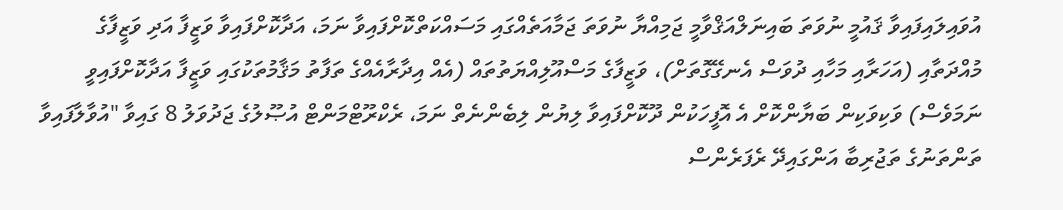އުވައިލައިފައިވާ ޤައުމީ ނުވަތަ ބައިނަލްއަޤްވާމީ ޖަމިއްޔާ ނުވަތަ ޖަމާއަތެއްގައި މަސައްކަތްކޮށްފައިވާ ނަމަ، އަދާކޮށްފައިވާ ވަޒީފާ އަދި ވަޒީފާގެ މުއްދަތާއި (އަހަރާއި މަހާއި ދުވަސް އެނގޭގޮތަށް)، ވަޒީފާގެ މަސްއޫލިއްޔަތުތައް (އެއް އިދާރާއެއްގެ ތަފާތު މަޤާމުތަކުގައި ވަޒީފާ އަދާކޮށްފައިވީ ނަމަވެސް) ވަކިވަކިން ބަޔާންކޮށް އެ އޮފީހަކުން ދޫކޮށްފައިވާ ލިޔުން ލިބެންނެތް ނަމަ، ރެކްރޫޓްމަންޓް އުޞޫލުގެ ޖަދުވަލު 8 ގައިވާ "އުވާލާފައިވާ ތަންތަނުގެ ތަޖުރިބާ އަންގައިދޭ ރެފަރެންސް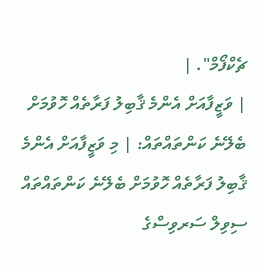ޗެކްފޯމް". |
| ވަޒީފާއަށް އެންމެ ޤާބިލު ފަރާތެއް ހޮވުމަށް ބެލޭނެ ކަންތައްތައް: | މި ވަޒީފާއަށް އެންމެ ޤާބިލު ފަރާތެއް ހޮވުމަށް ބެލޭނެ ކަންތައްތައް ސިވިލް ސަރވިސްގެ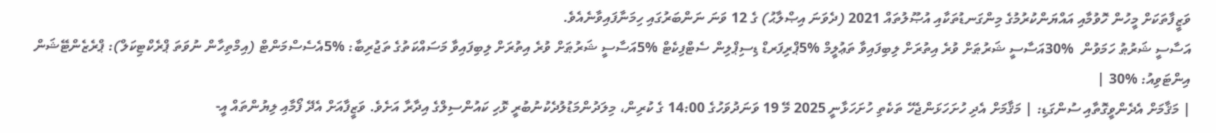ވަޒީފާތަކަށް މީހުން ހޮވުމާއި އައްޔަންކުރުމުގެ މިންގަނޑުތަކާއި އުޞޫލުތައް 2021 (ދެވަނަ އިޞްލާޙު) ގެ 12 ވަނަ ނަންބަރުގައި ހިމަނާފައިވާނެއެވެ.
އަސާސީ ޝަރުޠު ހަމަވުން  %30އަސާސީ ޝަރުޠަށް ވުރެ އިތުރަށް ލިބިފައިވާ ތަޢުލީމް %5ޕްރިފަރޑް ޑިސިޕްލިން ސެޓްފިކެޓް %5އަސާސީ ޝަރުޠަށް ވުރެ އިތުރަށް ލިބިފައިވާ މަސައްކަތުގެ ތަޖުރިބާ: %5އެސެސްމަންޓް (އިމްތިހާން ނުވަތަ ޕްރެކްޓިކަލް): ޕްރެޒެންޓޭޝަން އިންޓަވިއު: %30 |
| މަޤާމަށް އެދެންވީގޮތާއި ސުންގަޑި: | މަޤާމަށް އެދި ހުށަހަޅަންޖެހޭ ތަކެތި ހުށަހަޅާނީ 2025 މޭ 19 ވަނަދުވަހުގެ 14:00 ގެ ކުރިން، މިލަދުންމަޑުލުދެކުނުބުރީ ޅޮހި ކައުންސިލްގެ އިދާރާ އަށެވެ. ވަޒީފާއަށް އެދޭ ފޯމާއި ލިޔުންތައް އީ-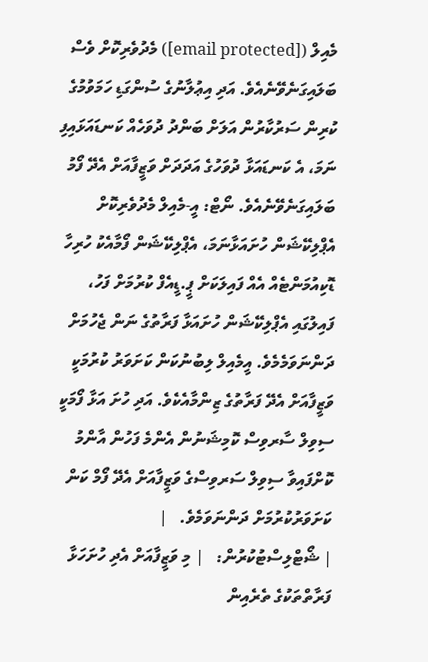މެއިލް ([email protected]) މެދުވެރިކޮށް ވެސް ބަލައިގަނެވޭނެއެވެ. އަދި އިޢުލާނުގެ ސުންގަޑި ހަމަވުމުގެ ކުރިން ސަރުކާރުން އަލަށް ބަންދު ދުވަހެއް ކަނޑައަޅައިފި ނަމަ، އެ ކަނޑައަޅާ ދުވަހުގެ އަދަދަށް ވަޒީފާއަށް އެދޭ ފޯމު ބަލައިގަނެވޭނެއެވެ. ނޯޓް: އީ-މެއިލް މެދުވެރިކޮށް އެޕްލިކޭޝަން ހުށައަޅާނަމަ، އެޕްލިކޭޝަން ފޯމާއެކު ހުރިހާ ޑޮކިއުމަންޓެއް އެއް ފައިލަކަށް ޕީ.ޑީއެފް ކުރުމަށް ފަހު، ފައިލުގައި އެޕްލިކޭޝަން ހުށައަޅާ ފަރާތުގެ ނަން ޖެހުމަށް ދަންނަވަމެމެވެ. އީމެއިލް ލިބުނުކަން ކަށަވަރު ކުރުމަކީ ވަޒީފާއަށް އެދޭ ފަރާތުގެ ޒިންމާއެކެވެ. އަދި ހުށަ އަޅާ ފޯމަކީ  ސިވިލް ސާރވިސް ކޮމިޝަނުން އެންމެ ފަހުން އާންމު ކޮށްފައިވާ ސިވިލް ސަރވިސްގެ ވަޒީފާއަށް އެދޭ ފޯމް ކަން ކަށަވަރުކުރުމަށް ދަންނަވަމެވެ.   |
| ޝޯޓްލިސްޓުކުރުން:   | މި ވަޒީފާއަށް އެދި ހުށަހަޅާ ފަރާތްތަކުގެ ތެރެއިން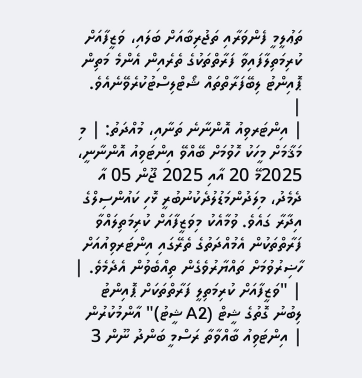ތަޢުލީމީ ފެންވަރާއި ތަޖުރިބާއަށް ބަލައި، ވަޒީފާއަށް ކުރިމަތިލާފައިވާ ފަރާތްތަކުގެ ތެރެއިން އެންމެ މަތިން ޕޮއިންޓު ލިބޭފަރާތްތައް ޝޯޓްލިސްޓުކުރެވޭނެއެވެ.   |
| އިންޓަރވިއު އޮންނާނެ ތަނާއި، މުއްދަތު: | މި މަޤާމަށް މީހަކު ހޮވުމަށް ބޭއްވޭ އިންޓަވިއު އޮންނާނީ، 2025މޭ 20 އާއި 2025 ޖޫން 05 އާ ދެމެދު، މިލަދުންމަޑުލުދެކުނުބުރީ ޅޮހި ކައުންސިލްގެ އިދާރާ ގައެވެ. ވުމާއެކު މިވަޒީފާއަށް ކުރިމަތިލައްވާ ފަރާތްތަކުން އެމުއްދަތުގެ ތެރޭގައި އިންޓަރވިއުއަށް ހާޟިރުވުމަށް ތައްޔާރުވެގެން ތިއްބެވުން އެދެމެވެ. |
| "ވަޒީފާއަށް ކުރިމަތިލީ ފަރާތްތަކަށް ޕޮއިންޓު ލިބުނު ގޮތުގެ ޝީޓް (A2 ޝީޓު)" އާންމުކުރުން | އިންޓަވިއު ބާއްވާތާ ރަސްމީ ބަންދު ނޫން 3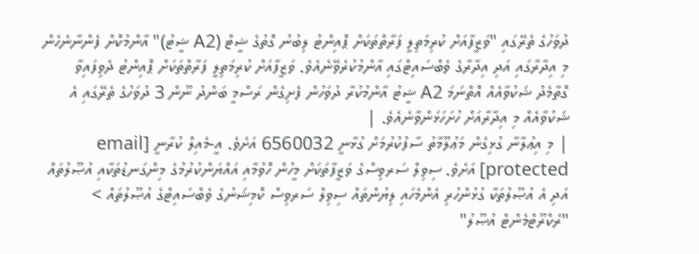ދުވަހުގެ ތެރޭގައި "ވަޒީފާއަށް ކުރިމަތިލީ ފަރާތްތަކަށް ޕޮއިންޓު ލިބުނު ގޮތުގެ ޝީޓް (A2 ޝީޓު)" އާންމުކޮށް ފެންނާނެހެން މި އިދާރާގައި އަދި އިދާރާގެ ވެބްސައިޓްގައި އާންމުކުރެވޭނެއެވެ. ވަޒީފާއަށް ކުރިމަތިލީ ފަރާތްތަކަށް ޕޮއިންޓު ދެވިފައިވާ ގޮތާމެދު ޝަކުވާއެއް އޮތްނަމަ A2 ޝީޓު އާންމުކުރާ ދުވަހުން ފެށިގެން ރަސްމީ ބަންދު ނޫން 3 ދުވަހުގެ ތެރޭގައި އެ ޝަކުވާއެއް މި އިދާރާއަށް ހުށަހަޅަންވާނެއެވެ. |
| މި އިޢުލާނާ ގުޅިގެން މަޢުލޫމާތު ސާފުކުރުމަށް ގުޅާނީ 6560032 އަށެވެ. އީ-މެއިލް ކުރާނީ [email protected] އަށެވެ. ސިވިލް ސަރވިސްގެ ވަޒީފާތަކަށް މީހުން ހޮވުމާއި އައްޔަންކުރުމުގެ މިންގަނޑުތަކާއި އުޞޫލުތައް އަދި އެ އުޞޫލުތަކާ ގުޅުންހުރި އެންމެހައި ލިޔުންތައް ސިވިލް ސަރވިސް ކޮމިޝަނުގެ ވެބްސައިޓްގެ އުޞޫލުތައް > "ރެކްރޫޓްމެންޓް އުޞޫލު"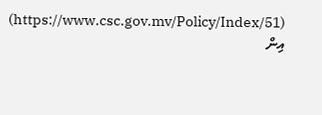(https://www.csc.gov.mv/Policy/Index/51) އިން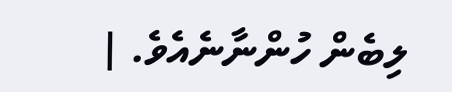ލިބެން ހުންނާނެއެވެ. |